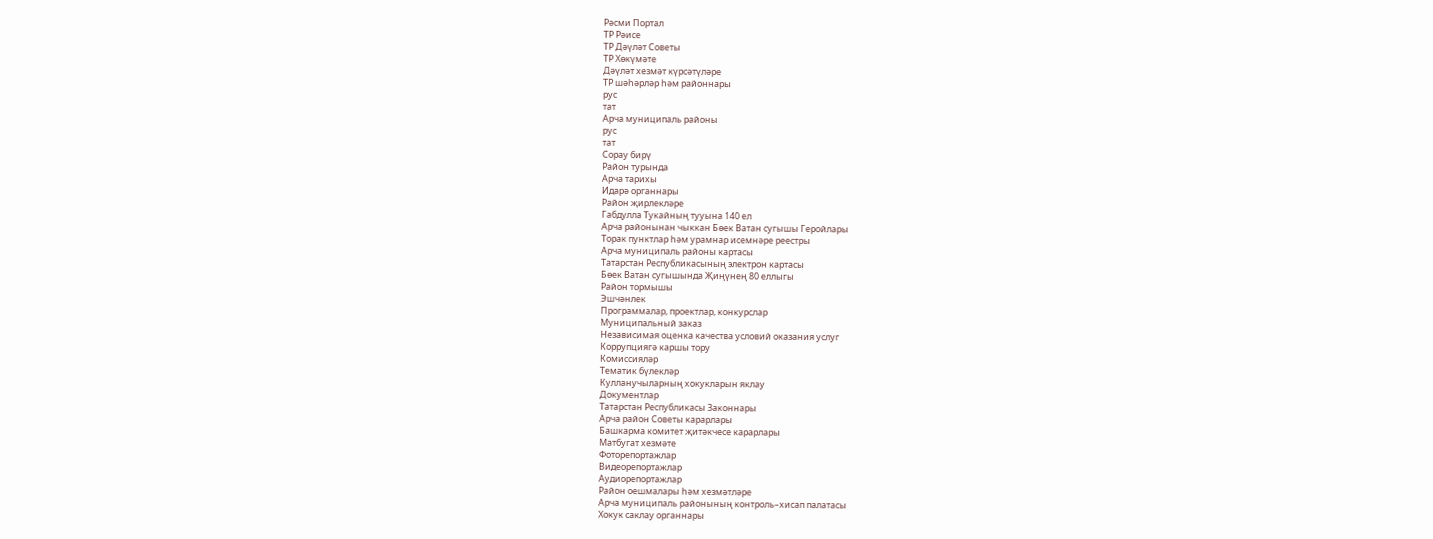Рәсми Портал
ТР Рәисе
ТР Дәүләт Советы
ТР Хөкүмәте
Дәүләт хезмәт күрсәтүләре
ТР шәһәрләр һәм районнары
рус
тат
Арча муниципаль районы
рус
тат
Сорау бирү
Район турында
Арча тарихы
Идарә органнары
Район җирлекләре
Габдулла Тукайның тууына 140 ел
Арча районынан чыккан Бөек Ватан сугышы Геройлары
Торак пунктлар һәм урамнар исемнәре реестры
Арча муниципаль районы картасы
Татарстан Республикасының электрон картасы
Бөек Ватан сугышында Җиңүнең 80 еллыгы
Район тормышы
Эшчәнлек
Программалар, проектлар, конкурслар
Муниципальный заказ
Независимая оценка качества условий оказания услуг
Коррупциягә каршы тору
Комиссияләр
Тематик бүлекләр
Кулланучыларның хокукларын яклау
Документлар
Татарстан Республикасы Законнары
Арча район Советы карарлары
Башкарма комитет җитәкчесе карарлары
Матбугат хезмәте
Фоторепортажлар
Видеорепортажлар
Аудиорепортажлар
Район оешмалары һәм хезмәтләре
Арча муниципаль районының контроль–хисап палатасы
Хокук саклау органнары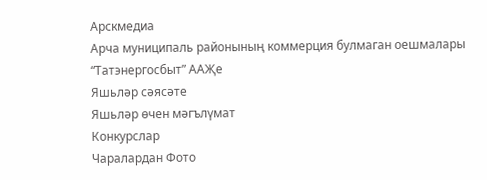Арскмедиа
Арча муниципаль районының коммерция булмаган оешмалары
“Татэнергосбыт” ААҖе
Яшьләр сәясәте
Яшьләр өчен мәгълүмат
Конкурслар
Чаралардан Фото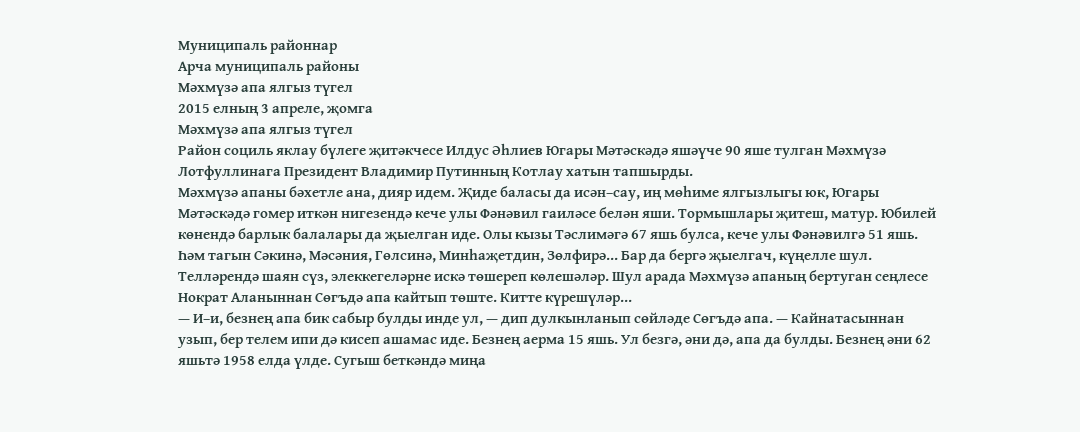Муниципаль районнар
Арча муниципаль районы
Мәхмүзә апа ялгыз түгел
2015 елның 3 апреле, җомга
Мәхмүзә апа ялгыз түгел
Район социль яклау бүлеге җитәкчесе Илдус Әһлиев Югары Мәтәскәдә яшәүче 90 яше тулган Мәхмүзә Лотфуллинага Президент Владимир Путинның Котлау хатын тапшырды.
Мәхмүзә апаны бәхетле ана, дияр идем. Җиде баласы да исән–сау, иң мөһиме ялгызлыгы юк, Югары Мәтәскәдә гомер иткән нигезендә кече улы Фәнәвил гаиләсе белән яши. Тормышлары җитеш, матур. Юбилей көнендә барлык балалары да җыелган иде. Олы кызы Тәслимәгә 67 яшь булса, кече улы Фәнәвилгә 51 яшь. Һәм тагын Сәкинә, Мәсәния, Гөлсинә, Минһаҗетдин, Зөлфирә... Бар да бергә җыелгач, күңелле шул. Телләрендә шаян сүз, элеккегеләрне искә төшереп көлешәләр. Шул арада Мәхмүзә апаның бертуган сеңлесе Нократ Аланыннан Сөгъдә апа кайтып төште. Китте күрешүләр...
— И–и, безнең апа бик сабыр булды инде ул, — дип дулкынланып сөйләде Сөгъдә апа. — Кайнатасыннан узып, бер телем ипи дә кисеп ашамас иде. Безнең аерма 15 яшь. Ул безгә, әни дә, апа да булды. Безнең әни 62 яшьтә 1958 елда үлде. Сугыш беткәндә миңа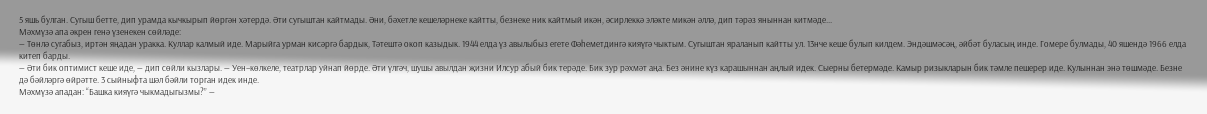5 яшь булган. Сугыш бетте, дип урамда кычкырып йөргән хәтердә. Әти сугыштан кайтмады. Әни, бәхетле кешеләрнеке кайтты, безнеке ник кайтмый икән, әсирлеккә эләкте микән әллә, дип тәрәз яныннан китмәде...
Мәхмүзә апа әкрен генә үзенекен сөйләде:
— Төнлә сугабыз, иртән яңадан уракка. Куллар калмый иде. Марыйга урман кисәргә бардык, Тәтештә окоп казыдык. 1944 елда үз авылыбыз егете Фәһеметдингә кияүгә чыктым. Сугыштан яраланып кайтты ул. 13нче кеше булып килдем. Эндәшмәсәң, әйбәт буласың инде. Гомере булмады, 40 яшендә 1966 елда китеп барды.
— Әти бик оптимист кеше иде, — дип сөйли кызлары. — Уен–көлкеле, театрлар уйнап йөрде. Әти үлгәч, шушы авылдан җизни Илсур абый бик терәде. Бик зур рәхмәт аңа. Без әнине күз карашыннан аңлый идек. Сыерны бетермәде. Камыр ризыкларын бик тәмле пешерер иде. Кулыннан энә төшмәде. Безне дә бәйләргә өйрәтте. 3 сыйныфта шәл бәйли торган идек инде.
Мәхмүзә ападан: “Башка кияүгә чыкмадыгызмы?” —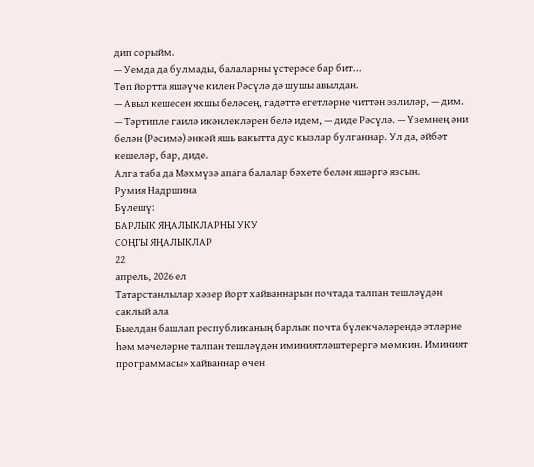дип сорыйм.
— Уемда да булмады, балаларны үстерәсе бар бит...
Төп йортта яшәүче килен Рәсүлә дә шушы авылдан.
— Авыл кешесен яхшы беләсең, гадәттә егетләрне читтән эзлиләр, — дим.
— Тәртипле гаилә икәнлекләрен белә идем, — диде Рәсүлә. — Үземнең әни белән (Рәсимә) әнкәй яшь вакытта дус кызлар булганнар. Ул да, әйбәт кешеләр, бар, диде.
Алга таба да Мәхмүзә апага балалар бәхете белән яшәргә язсын.
Румия Надршина
Бүлешү:
БАРЛЫК ЯҢАЛЫКЛАРНЫ УКУ
СОҢГЫ ЯҢАЛЫКЛАР
22
апрель, 2026 ел
Татарстанлылар хәзер йорт хайваннарын почтада талпан тешләүдән саклый ала
Быелдан башлап республиканың барлык почта бүлекчәләрендә этләрне һәм мәчеләрне талпан тешләүдән иминиятләштерергә мөмкин. Иминият программасы» хайваннар өчен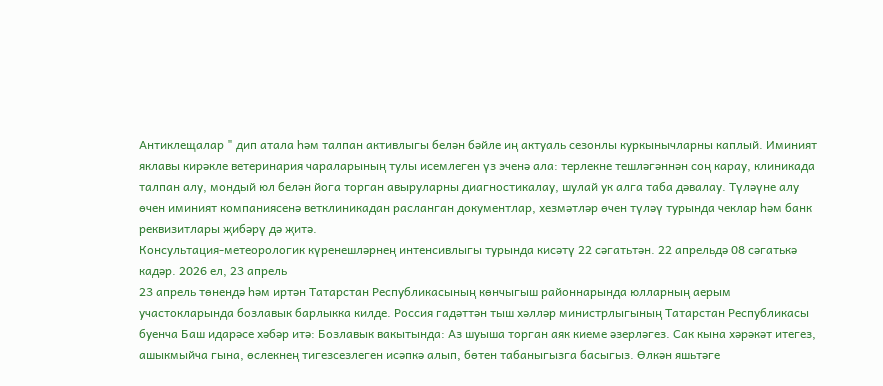Антиклещалар " дип атала һәм талпан активлыгы белән бәйле иң актуаль сезонлы куркынычларны каплый. Иминият яклавы кирәкле ветеринария чараларының тулы исемлеген үз эченә ала: терлекне тешләгәннән соң карау, клиникада талпан алу, мондый юл белән йога торган авыруларны диагностикалау, шулай ук алга таба дәвалау. Түләүне алу өчен иминият компаниясенә ветклиникадан расланган документлар, хезмәтләр өчен түләү турында чеклар һәм банк реквизитлары җибәрү дә җитә.
Консультация-метеорологик күренешләрнең интенсивлыгы турында кисәтү 22 сәгатьтән. 22 апрельдә 08 сәгатькә кадәр. 2026 ел, 23 апрель
23 апрель төнендә һәм иртән Татарстан Республикасының көнчыгыш районнарында юлларның аерым участокларында бозлавык барлыкка килде. Россия гадәттән тыш хәлләр министрлыгының Татарстан Республикасы буенча Баш идарәсе хәбәр итә: Бозлавык вакытында: Аз шуыша торган аяк киеме әзерләгез. Сак кына хәрәкәт итегез, ашыкмыйча гына, өслекнең тигезсезлеген исәпкә алып, бөтен табаныгызга басыгыз. Өлкән яшьтәге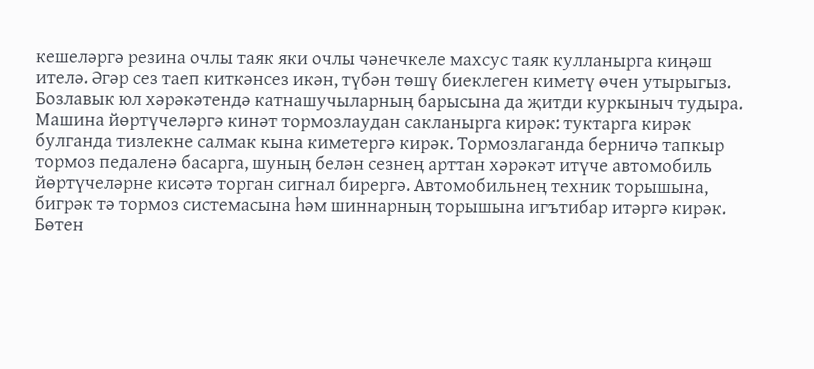кешеләргә резина очлы таяк яки очлы чәнечкеле махсус таяк кулланырга киңәш ителә. Әгәр сез таеп киткәнсез икән, түбән төшү биеклеген киметү өчен утырыгыз. Бозлавык юл хәрәкәтендә катнашучыларның барысына да җитди куркыныч тудыра. Машина йөртүчеләргә кинәт тормозлаудан сакланырга кирәк: туктарга кирәк булганда тизлекне салмак кына киметергә кирәк. Тормозлаганда берничә тапкыр тормоз педаленә басарга, шуның белән сезнең арттан хәрәкәт итүче автомобиль йөртүчеләрне кисәтә торган сигнал бирергә. Автомобильнең техник торышына, бигрәк тә тормоз системасына һәм шиннарның торышына игътибар итәргә кирәк. Бөтен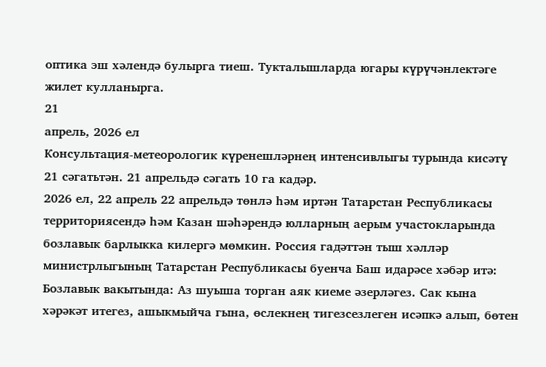оптика эш хәлендә булырга тиеш. Тукталышларда югары күрүчәнлектәге жилет кулланырга.
21
апрель, 2026 ел
Консультация-метеорологик күренешләрнең интенсивлыгы турында кисәтү 21 сәгатьтән. 21 апрельдә сәгать 10 га кадәр.
2026 ел, 22 апрель 22 апрельдә төнлә һәм иртән Татарстан Республикасы территориясендә һәм Казан шәһәрендә юлларның аерым участокларында бозлавык барлыкка килергә мөмкин. Россия гадәттән тыш хәлләр министрлыгының Татарстан Республикасы буенча Баш идарәсе хәбәр итә: Бозлавык вакытында: Аз шуыша торган аяк киеме әзерләгез. Сак кына хәрәкәт итегез, ашыкмыйча гына, өслекнең тигезсезлеген исәпкә алып, бөтен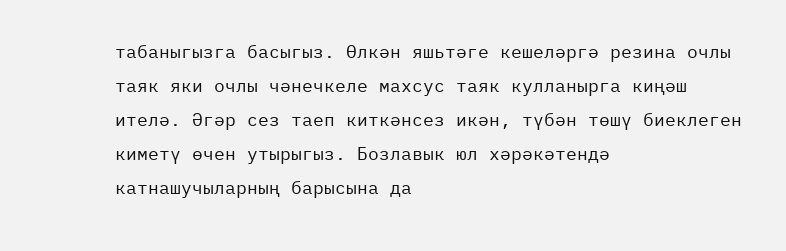табаныгызга басыгыз. Өлкән яшьтәге кешеләргә резина очлы таяк яки очлы чәнечкеле махсус таяк кулланырга киңәш ителә. Әгәр сез таеп киткәнсез икән, түбән төшү биеклеген киметү өчен утырыгыз. Бозлавык юл хәрәкәтендә катнашучыларның барысына да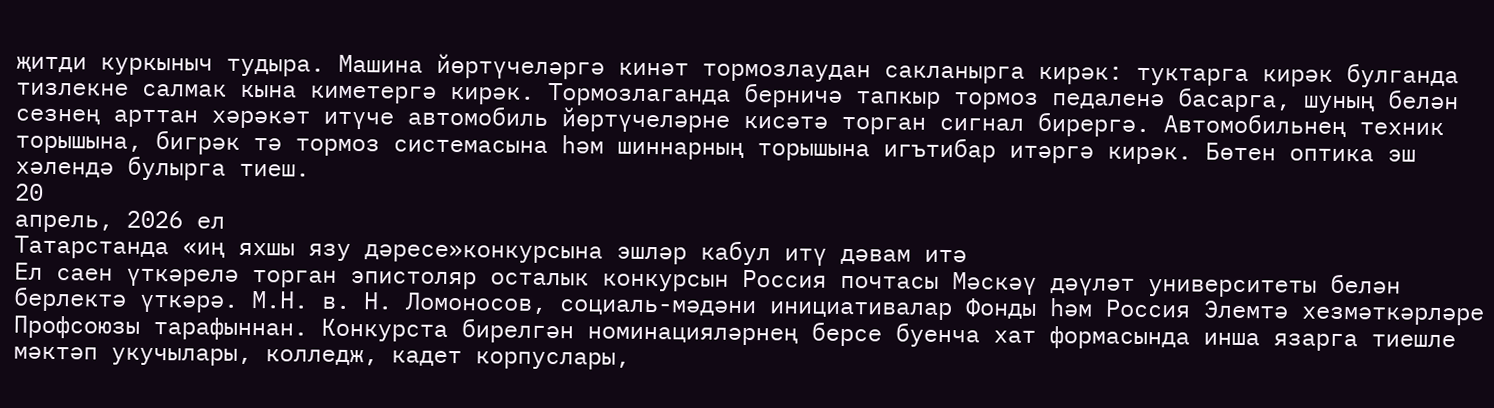җитди куркыныч тудыра. Машина йөртүчеләргә кинәт тормозлаудан сакланырга кирәк: туктарга кирәк булганда тизлекне салмак кына киметергә кирәк. Тормозлаганда берничә тапкыр тормоз педаленә басарга, шуның белән сезнең арттан хәрәкәт итүче автомобиль йөртүчеләрне кисәтә торган сигнал бирергә. Автомобильнең техник торышына, бигрәк тә тормоз системасына һәм шиннарның торышына игътибар итәргә кирәк. Бөтен оптика эш хәлендә булырга тиеш.
20
апрель, 2026 ел
Татарстанда «иң яхшы язу дәресе»конкурсына эшләр кабул итү дәвам итә
Ел саен үткәрелә торган эпистоляр осталык конкурсын Россия почтасы Мәскәү дәүләт университеты белән берлектә үткәрә. М.Н. в. Н. Ломоносов, социаль-мәдәни инициативалар Фонды һәм Россия Элемтә хезмәткәрләре Профсоюзы тарафыннан. Конкурста бирелгән номинацияләрнең берсе буенча хат формасында инша язарга тиешле мәктәп укучылары, колледж, кадет корпуслары,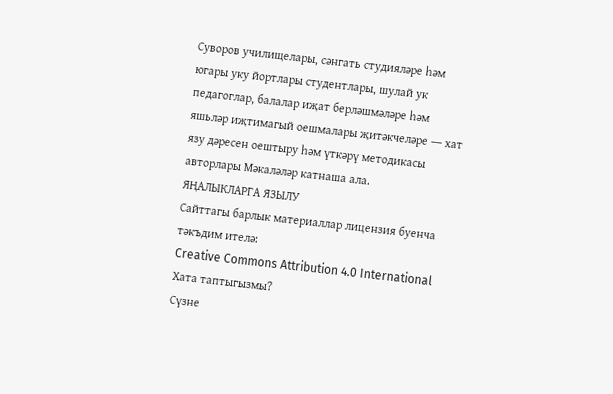Суворов училищелары, сәнгать студияләре һәм югары уку йортлары студентлары, шулай ук педагоглар, балалар иҗат берләшмәләре һәм яшьләр иҗтимагый оешмалары җитәкчеләре ― хат язу дәресен оештыру һәм үткәрү методикасы авторлары Мәкаләләр катнаша ала.
ЯҢАЛЫКЛАРГА ЯЗЫЛУ
Сайттагы барлык материаллар лицензия буенча тәкъдим ителә:
Creative Commons Attribution 4.0 International
Хата таптыгызмы?
Сүзне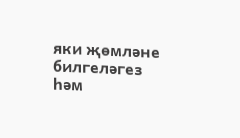яки җөмләне билгеләгез һәм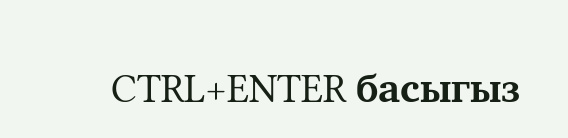CTRL+ENTER басыгыз